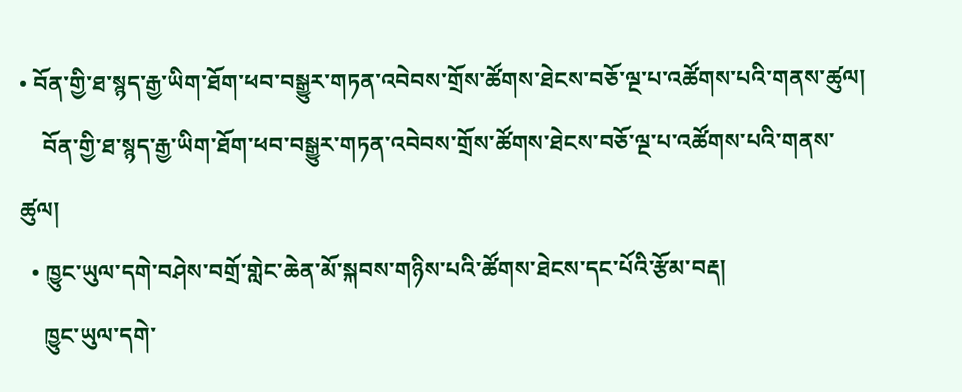• བོན་གྱི་ཐ་སྙད་རྒྱ་ཡིག་ཐོག་ཕབ་བསྒྱུར་གཏན་འབེབས་གྲོས་ཚོགས་ཐེངས་བཅོ་ལྔ་པ་འཚོགས་པའི་གནས་ཚུལ།
    བོན་གྱི་ཐ་སྙད་རྒྱ་ཡིག་ཐོག་ཕབ་བསྒྱུར་གཏན་འབེབས་གྲོས་ཚོགས་ཐེངས་བཅོ་ལྔ་པ་འཚོགས་པའི་གནས་ཚུལ།
  • ཁྱུང་ཡུལ་དགེ་བཤེས་བགྲོ་གླེང་ཆེན་མོ་སྐབས་གཉིས་པའི་ཚོགས་ཐེངས་དང་པོའི་རྩོམ་བརྡ།
    ཁྱུང་ཡུལ་དགེ་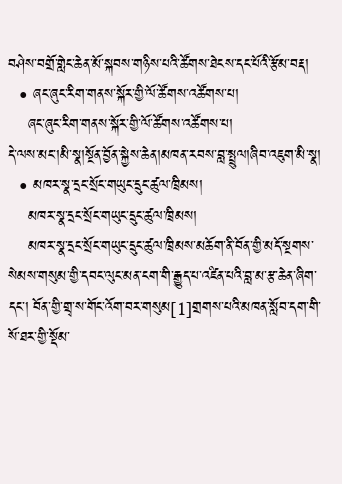བཤེས་བགྲོ་གླེང་ཆེན་མོ་སྐབས་གཉིས་པའི་ཚོགས་ཐེངས་དང་པོའི་རྩོམ་བརྡ།
  • ཞང་ཞུང་རིག་གནས་སྐོར་གྱི་ལོ་ཚོགས་འཚོགས་པ།
    ཞང་ཞུང་རིག་གནས་སྐོར་གྱི་ལོ་ཚོགས་འཚོགས་པ།
དེ་ལས་མང་།མི་སྣ།སྔོན་བྱོན་སྐྱེས་ཆེན།མཁན་རབས་བླ་སྤྲུལ།ཞིབ་འཇུག་མི་སྣ།
  • མཁར་སྣ་དྲང་སྲོང་གཡུང་དྲུང་ཚུལ་ཁྲིམས།
    མཁར་སྣ་དྲང་སྲོང་གཡུང་དྲུང་ཚུལ་ཁྲིམས།
    མཁར་སྣ་དྲང་སྲོང་གཡུང་དྲུང་ཚུལ་ཁྲིམས་མཆོག་ནི་བོན་གྱི་མདོ་སྔགས་སེམས་གསུམ་གྱི་དབང་ལུང་མན་ངག་གི་རྒྱུད་པ་འཛིན་པའི་བླ་མ་རྩ་ཆེན་ཞིག་དང་། བོན་གྱི་གྲྭ་ས་གོང་འོག་བར་གསུམ[1]གྲགས་པའི་མཁན་སློབ་དག་གི་སོ་ཐར་གྱི་སྡོམ་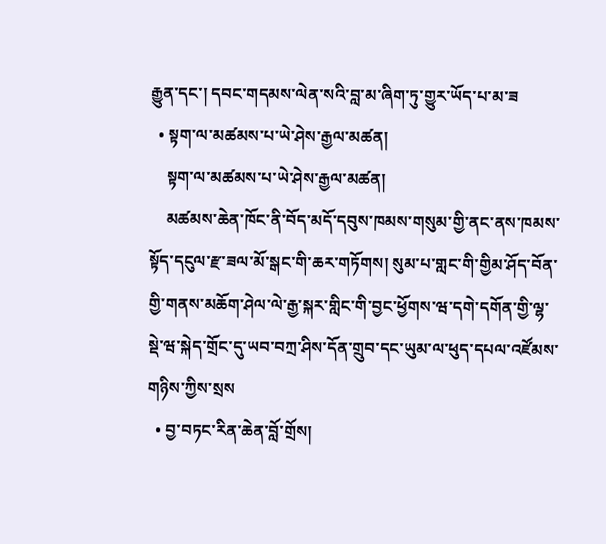རྒྱུན་དང་། དབང་གདམས་ལེན་སའི་བླ་མ་ཞིག་ཏུ་གྱུར་ཡོད་པ་མ་ཟ
  • སྟག་ལ་མཚམས་པ་ཡེ་ཤེས་རྒྱལ་མཚན།
    སྟག་ལ་མཚམས་པ་ཡེ་ཤེས་རྒྱལ་མཚན།
    མཚམས་ཆེན་ཁོང་ནི་བོད་མདོ་དབུས་ཁམས་གསུམ་གྱི་ནང་ནས་ཁམས་སྟོད་དངུལ་རྫ་ཟལ་མོ་སྒང་གི་ཆར་གཏོགས། སུམ་པ་གླང་གི་གྱིམ་ཤོད་བོན་གྱི་གནས་མཆོག་ཤེལ་ལེ་རྒྱ་སྐར་གླིང་གི་བྱང་ཕྱོགས་ཝ་དགེ་དགོན་གྱི་ལྷ་སྡེ་ཝ་སྐེད་གྲོང་དུ་ཡབ་བཀྲ་ཤིས་དོན་གྲུབ་དང་ཡུམ་ལ་ཕུད་དཔལ་འཛོམས་གཉིས་ཀྱིས་སྲས
  • བྱ་བཏང་རིན་ཆེན་བློ་གྲོས།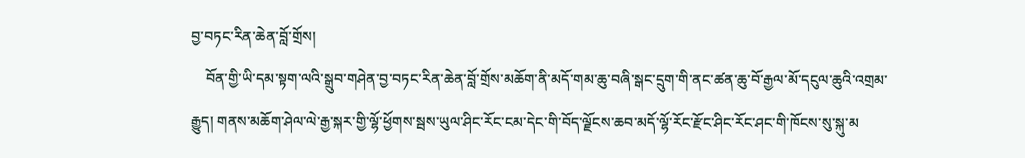བྱ་བཏང་རིན་ཆེན་བློ་གྲོས།
    བོན་གྱི་ཡི་དམ་སྟག་ལའི་སྒྲུབ་གཤེན་བྱ་བཏང་རིན་ཆེན་བློ་གྲོས་མཆོག་ནི་མདོ་གམ་ཆུ་བཞི་སྒང་དྲུག་གི་ནང་ཚན་ཆུ་བོ་རྒྱལ་མོ་དངུལ་ཆུའི་འགྲམ་རྒྱུད། གནས་མཆོག་ཤེལ་ལེ་རྒྱ་སྐར་གྱི་ལྷོ་ཕྱོགས་སྦས་ཡུལ་ཤིང་རོང་ངམ་དེང་གི་བོད་ལྗོངས་ཆབ་མདོ་ལྷོ་རོང་རྫོང་ཤིང་རོང་ཤང་གི་ཁོངས་སུ་སྐུ་མ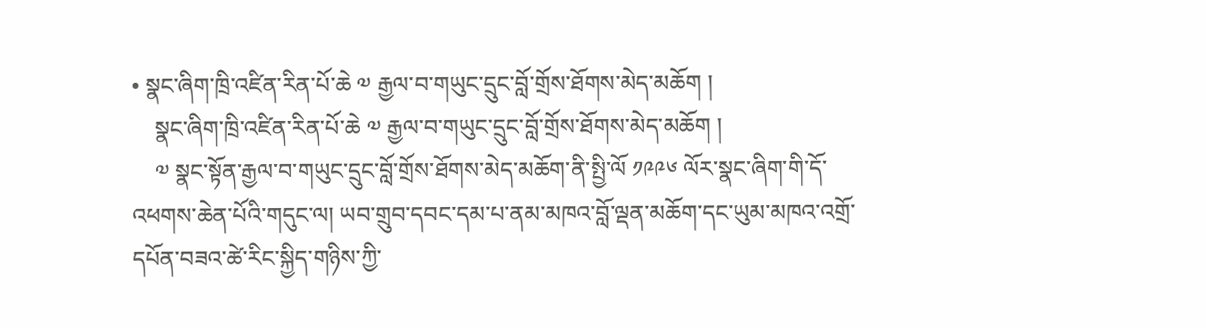• སྣང་ཞིག་ཁྲི་འཛིན་རིན་པོ་ཆེ ༧ རྒྱལ་བ་གཡུང་དྲུང་བློ་གྲོས་ཐོགས་མེད་མཆོག །
    སྣང་ཞིག་ཁྲི་འཛིན་རིན་པོ་ཆེ ༧ རྒྱལ་བ་གཡུང་དྲུང་བློ་གྲོས་ཐོགས་མེད་མཆོག །
    ༧ སྣང་སྟོན་རྒྱལ་བ་གཡུང་དྲུང་བློ་གྲོས་ཐོགས་མེད་མཆོག་ནི་སྤྱི་ལོ ༡༩༩༦ ལོར་སྣང་ཞིག་གི་དོ་འཕགས་ཆེན་པོའི་གདུང་ལ། ཡབ་གྲུབ་དབང་དམ་པ་ནམ་མཁའ་བློ་ལྡན་མཆོག་དང་ཡུམ་མཁའ་འགྲོ་དཔོན་བཟའ་ཚེ་རིང་སྐྱིད་གཉིས་ཀྱི་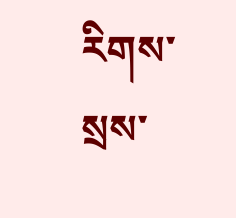རིགས་སྲས་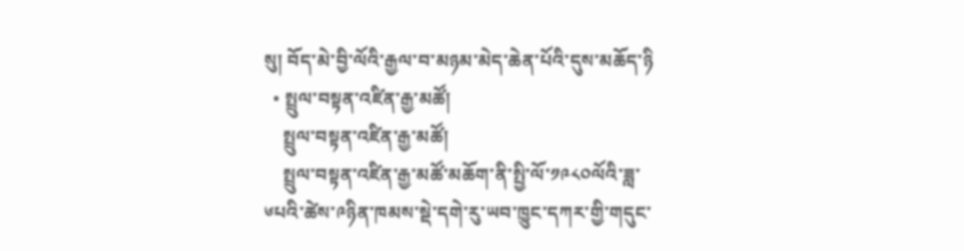སུ། བོད་མེ་བྱི་ལོའི་རྒྱལ་བ་མཉམ་མེད་ཆེན་པོའི་དུས་མཆོད་ཉི
  • སྤྲུལ་བསྟན་འཛིན་རྒྱ་མཚོ།
    སྤྲུལ་བསྟན་འཛིན་རྒྱ་མཚོ།
    སྤྲུལ་བསྟན་འཛིན་རྒྱ་མཚོ་མཆོག་ནི་སྤྱི་ལོ་༡༩༨༠ལོའི་ཟླ་༦པའི་ཚེས་༩ཉིན་ཁམས་སྡེ་དགེ་རུ་ཡབ་ཁྱུང་དཀར་གྱི་གདུང་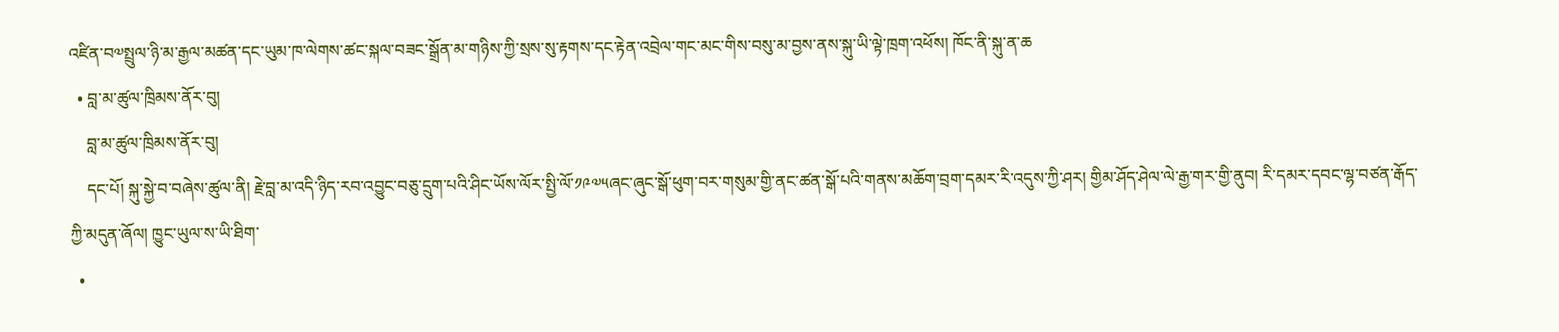འཛིན་བ༧སྤྲུལ་ཉི་མ་རྒྱལ་མཚན་དང་ཡུམ་ཁ་ལེགས་ཚང་སྐལ་བཟང་སྒྲོན་མ་གཉིས་ཀྱི་སྲས་སུ་རྟགས་དང་རྟེན་འབྲེལ་གང་མང་གིས་བསུ་མ་བྱས་ནས་སྐུ་ཡི་ལྟེ་ཁྲག་འཕོས། ཁོང་ནི་སྐུ་ན་ཆ
  • བླ་མ་ཚུལ་ཁྲིམས་ནོར་བུ།
    བླ་མ་ཚུལ་ཁྲིམས་ནོར་བུ།
    དང་པོ། སྐུ་སྐྱེ་བ་བཞེས་ཚུལ་ནི། རྗེ་བླ་མ་འདི་ཉིད་རབ་འབྱུང་བཅུ་དྲུག་པའི་ཤིང་ཡོས་ལོར་སྤྱི་ལོ་༡༩༧༥ཞང་ཞུང་སྒོ་ཕུག་བར་གསུམ་གྱི་ནང་ཚན་སྒོ་པའི་གནས་མཆོག་བྲག་དམར་རི་འདུས་ཀྱི་ཤར། གྱིམ་ཤོད་ཤེལ་ལེ་རྒྱ་གར་གྱི་ནུབ། རི་དམར་དབང་ལྷ་བཙན་རྒོད་ཀྱི་མདུན་ཞོལ། ཁྱུང་ཡུལ་ས་ཡི་ཐིག་
  •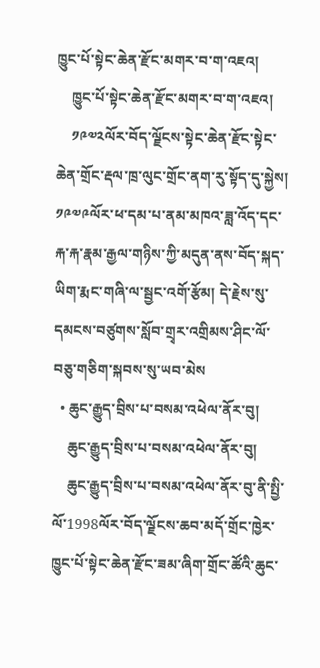ཁྱུང་པོ་སྟེང་ཆེན་རྫོང་མགར་བ་ག་འཇའ།
    ཁྱུང་པོ་སྟེང་ཆེན་རྫོང་མགར་བ་ག་འཇའ།
    ༡༩༧༢ལོར་བོད་ལྗོངས་སྟེང་ཆེན་རྫོང་སྟེང་ཆེན་གྲོང་རྡལ་ཁྲ་ལུང་གྲོང་ནག་རུ་སྟོད་དུ་སྐྱེས། ༡༩༧༩ལོར་ཕ་དམ་པ་ནམ་མཁའ་ཟླ་འོད་དང་རྐ་རྐ་རྣམ་རྒྱལ་གཉིས་ཀྱི་མདུན་ནས་བོད་སྐད་ཡིག་རྨང་གཞི་ལ་སྦྱང་འགོ་རྩོམ། དེ་རྗེས་སུ་དམངས་བཙུགས་སློབ་གྲྭར་འགྲིམས་ཤིང་ལོ་བཅུ་གཅིག་སྐབས་སུ་ཡབ་མེས
  • ཆུང་རྒྱུད་བྲིས་པ་བསམ་འཕེལ་ནོར་བུ།
    ཆུང་རྒྱུད་བྲིས་པ་བསམ་འཕེལ་ནོར་བུ།
    ཆུང་རྒྱུད་བྲིས་པ་བསམ་འཕེལ་ནོར་བུ་ནི་སྤྱི་ལོ་1998ལོར་བོད་ལྗོངས་ཆབ་མདོ་གྲོང་ཁྱེར་ཁྱུང་པོ་སྟེང་ཆེན་རྫོང་ཟམ་ཞིག་གྲོང་ཚོའི་ཆུང་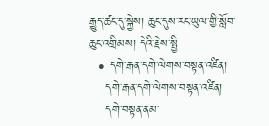རྒྱུད་ཚང་དུ་སྐྱེས། ཆུང་དུས་རང་ཡུལ་གྱི་སློབ་ཆུང་འགྲིམས། དེའི་རྗེས་སྤྱི
  • དགེ་རྒན་དགེ་ལེགས་བསྟན་འཛིན།
    དགེ་རྒན་དགེ་ལེགས་བསྟན་འཛིན།
    དགེ་བསྟན་ནམ་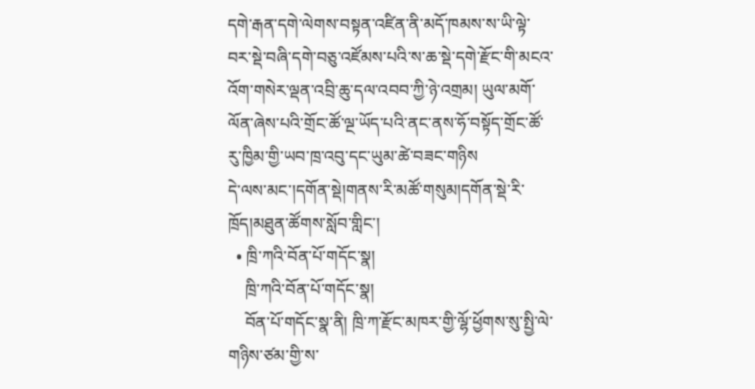དགེ་རྒན་དགེ་ལེགས་བསྟན་འཛིན་ནི་མདོ་ཁམས་ས་ཡི་ལྟེ་བར་སྡེ་བཞི་དགེ་བཅུ་འཛོམས་པའི་ས་ཆ་སྡེ་དགེ་རྫོང་གི་མངའ་འོག་གསེར་ལྡན་འབྲི་ཆུ་དལ་འབབ་ཀྱི་ཉེ་འགྲམ། ཡུལ་མགོ་ལོན་ཞེས་པའི་གྲོང་ཚོ་ལྔ་ཡོད་པའི་ནང་ནས་ཧོ་བསྟོད་གྲོང་ཚོ་རུ་ཁྱིམ་གྱི་ཡབ་ཁྲ་འབུ་དང་ཡུམ་ཚེ་བཟང་གཉིས
དེ་ལས་མང་།དགོན་སྡེ།གནས་རི་མཚོ་གསུམ།དགོན་སྡེ་རི་ཁྲོད།མཐུན་ཚོགས་སློབ་གླིང་།
  • ཁྲི་ཀའི་བོན་པོ་གདོང་སྣ།
    ཁྲི་ཀའི་བོན་པོ་གདོང་སྣ།
    བོན་པོ་གདོང་སྣ་ནི། ཁྲི་ཀ་རྫོང་མཁར་གྱི་ལྷོ་ཕྱོགས་སུ་སྤྱི་ལེ་གཉིས་ཙམ་གྱི་ས་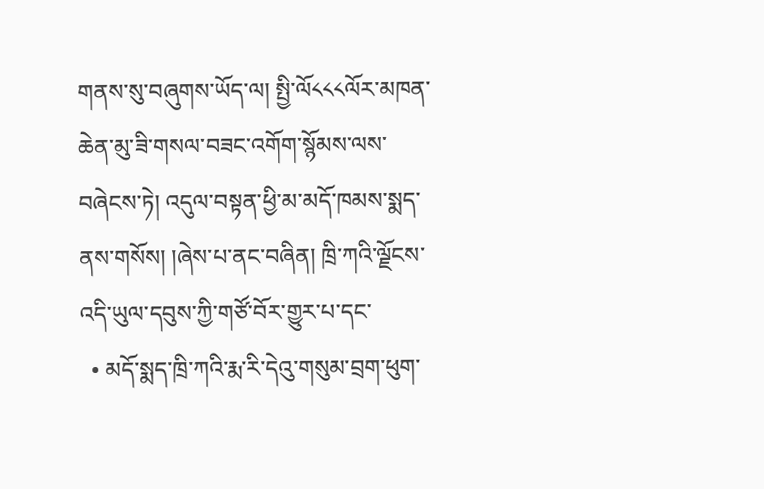གནས་སུ་བཞུགས་ཡོད་ལ། སྤྱི་ལོ༨༨༨ལོར་མཁན་ཆེན་མུ་ཟི་གསལ་བཟང་འགོག་སྙོམས་ལས་བཞེངས་ཏེ། འདུལ་བསྟན་ཕྱི་མ་མདོ་ཁམས་སྨད་ནས་གསོས། །ཞེས་པ་ནང་བཞིན། ཁྲི་ཀའི་ལྗོངས་འདི་ཡུལ་དབུས་ཀྱི་གཙོ་བོར་གྱུར་པ་དང་
  • མདོ་སྨད་ཁྲི་ཀའི་རྨ་རི་དེའུ་གསུམ་བྲག་ཕུག་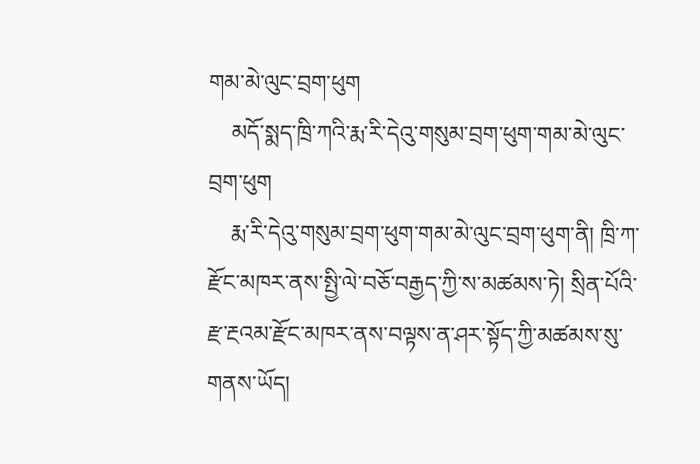གམ་མེ་ལུང་བྲག་ཕུག
    མདོ་སྨད་ཁྲི་ཀའི་རྨ་རི་དེའུ་གསུམ་བྲག་ཕུག་གམ་མེ་ལུང་བྲག་ཕུག
    རྨ་རི་དེའུ་གསུམ་བྲག་ཕུག་གམ་མེ་ལུང་བྲག་ཕུག་ནི། ཁྲི་ཀ་རྫོང་མཁར་ནས་སྤྱི་ལེ་བཅོ་བརྒྱད་ཀྱི་ས་མཚམས་ཏེ། སྲིན་པོའི་རྫ་རྔའམ་རྫོང་མཁར་ནས་བལྟས་ན་ཤར་སྟོད་ཀྱི་མཚམས་སུ་གནས་ཡོད།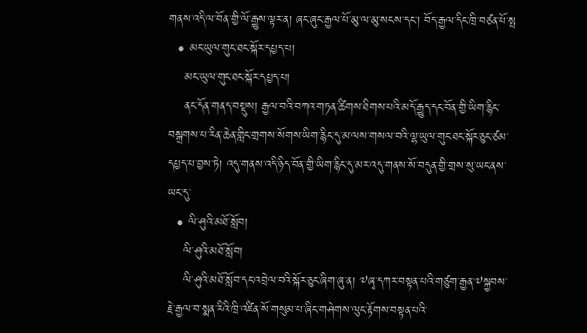གནས་འདི་ལ་བོན་གྱི་ལོ་རྒྱུས་ལྟར་ན། ཞང་ཞུང་རྒྱལ་པོ་མུ་ལ་མུ་སངས་དང་། བོད་རྒྱལ་དིང་ཁྲི་བཙན་པོ་སྤ
  • མང་ཡུལ་གུང་ཐང་སྐོར་དཔྱད་པ།
    མང་ཡུལ་གུང་ཐང་སྐོར་དཔྱད་པ།
    ནང་དོན་གནད་བསྡུས། རྒྱལ་བའི་བཀའ་གཏན་ཚིགས་ཐིགས་པའི་མདོ་རྒྱུད་དང་བོན་གྱི་ཡིག་རྙིང་བསྒྲགས་པ་རིན་ཆེན་གླིང་གྲགས་སོགས་ཡིག་རྙིང་དུ་མ་ལས་གསལ་བའི་ལྷ་ཡུལ་གུང་ཐང་སྐོར་ཅུང་ཙམ་དཔྱད་པ་བྱས་ཏེ། འདུ་གནས་འདི་ཉིད་བོན་གྱི་ཡིག་རྙིང་དུ་མར་འདུ་གནས་སོ་བདུན་གྱི་གྲས་སུ་ཡང་ནས་ཡང་དུ་
  • ལི་ཤུའི་མཐོ་སློབ།
    ལི་ཤུའི་མཐོ་སློབ།
    ལི་ཤུའི་མཐོ་སློབ་དང་འབྲེལ་བའི་སྐོར་ཅུང་ཞིག་ཞུ་ན། ༧ཞྭ་དཀར་བསྟན་པའི་གཙུག་རྒྱན་༧སྐྱབས་རྗེ་རྒྱལ་བ་སྨན་རིའི་ཁྲི་འཛིན་སོ་གསུམ་པ་ཞིང་གཤེགས་ལུང་རྟོགས་བསྟན་པའི་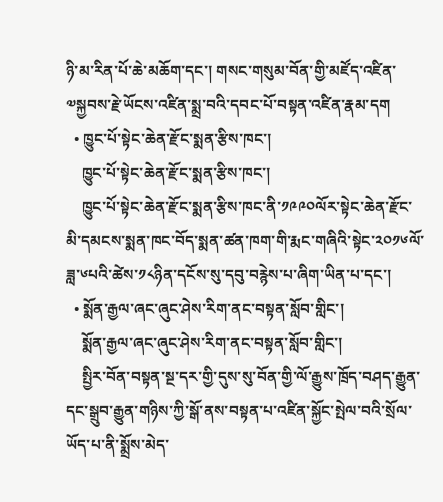ཉི་མ་རིན་པོ་ཆེ་མཆོག་དང་། གསང་གསུམ་བོན་གྱི་མཛོད་འཛིན་༧སྐྱབས་རྗེ་ཡོངས་འཛིན་སྨྲ་བའི་དབང་པོ་བསྟན་འཛིན་རྣམ་དག
  • ཁྱུང་པོ་སྟེང་ཆེན་རྫོང་སྨན་རྩིས་ཁང་།
    ཁྱུང་པོ་སྟེང་ཆེན་རྫོང་སྨན་རྩིས་ཁང་།
    ཁྱུང་པོ་སྟེང་ཆེན་རྫོང་སྨན་རྩིས་ཁང་ནི་༡༩༩༠ལོར་སྟེང་ཆེན་རྫོང་མི་དམངས་སྨན་ཁང་བོད་སྨན་ཚན་ཁག་གི་རྨང་གཞིའི་སྟེང་༢༠༡༦ལོ་ཟླ་༦པའི་ཚེས་༡༨ཉིན་དངོས་སུ་དབུ་བརྙེས་པ་ཞིག་ཡིན་པ་དང་།
  • སྨོན་རྒྱལ་ཞང་ཞུང་ཤེས་རིག་ནང་བསྟན་སློབ་གླིང་།
    སྨོན་རྒྱལ་ཞང་ཞུང་ཤེས་རིག་ནང་བསྟན་སློབ་གླིང་།
    སྤྱིར་བོན་བསྟན་སྔ་དར་གྱི་དུས་སུ་བོན་གྱི་ལོ་རྒྱུས་ཁྲོད་བཤད་རྒྱུན་དང་སྒྲུབ་རྒྱུན་གཉིས་ཀྱི་སྒོ་ནས་བསྟན་པ་འཛིན་སྐྱོང་སྤེལ་བའི་སྲོལ་ཡོད་པ་ནི་སྨྲོས་མེད་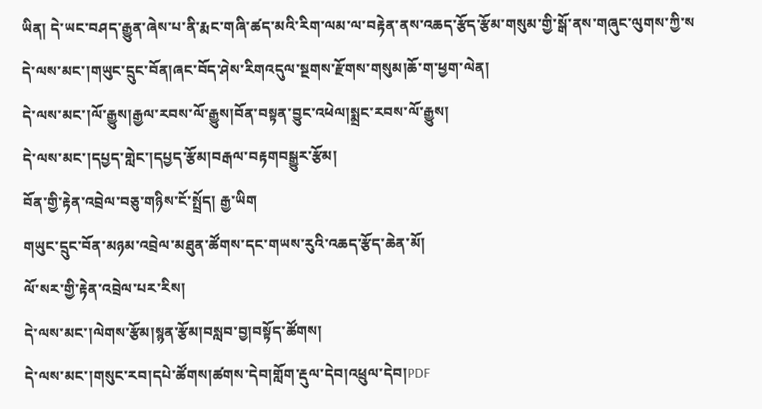ཡིན། དེ་ཡང་བཤད་རྒྱུན་ཞེས་པ་ནི་རྨང་གཞི་ཚད་མའི་རིག་ལམ་ལ་བརྟེན་ནས་འཆད་རྩོད་རྩོམ་གསུམ་གྱི་སྒོ་ནས་གཞུང་ལུགས་ཀྱི་ས
དེ་ལས་མང་།གཡུང་དྲུང་བོན།ཞང་བོད་ཤེས་རིགའདུལ་སྔགས་རྫོགས་གསུམ།ཆོ་ག་ཕྱག་ལེན།
དེ་ལས་མང་།ལོ་རྒྱུས།རྒྱལ་རབས་ལོ་རྒྱུས།བོན་བསྟན་བྱུང་འཕེལ།སྨྲང་རབས་ལོ་རྒྱུས།
དེ་ལས་མང་།དཔྱད་གླེང་།དཔྱད་རྩོམ།བརྒལ་བརྟགབསྒྱུར་རྩོམ།
བོན་གྱི་རྟེན་འབྲེལ་བཅུ་གཉིས་ངོ་སྤྲོད། རྒྱ་ཡིག
གཡུང་དྲུང་བོན་མཉམ་འབྲེལ་མཐུན་ཚོགས་དང་གཡས་རུའི་འཆད་རྩོད་ཆེན་མོ།
ལོ་སར་གྱི་རྟེན་འབྲེལ་པར་རིས།
དེ་ལས་མང་།ལེགས་རྩོམ།སྙན་རྩོམ།བསླབ་བྱ།བསྟོད་ཚོགས།
དེ་ལས་མང་།གསུང་རབ།དཔེ་ཚོགས།ཚགས་དེབ།གློག་རྡུལ་དེབ།འཕྲུལ་དེབ།PDF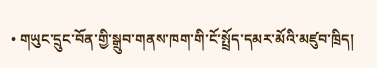• གཡུང་དྲུང་བོན་གྱི་སྒྲུབ་གནས་ཁག་གི་ངོ་སྤྲོད་དམར་མོའི་མཛུབ་ཁྲིད།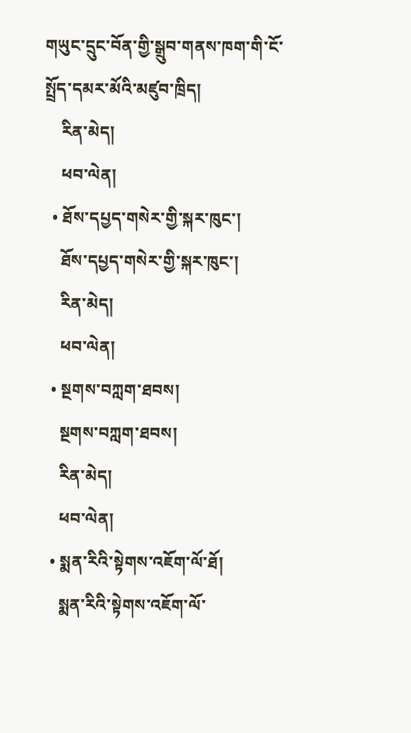གཡུང་དྲུང་བོན་གྱི་སྒྲུབ་གནས་ཁག་གི་ངོ་སྤྲོད་དམར་མོའི་མཛུབ་ཁྲིད།
    རིན་མེད།
    ཕབ་ལེན།
  • ཐོས་དཔྱད་གསེར་གྱི་སྐར་ཁུང་།
    ཐོས་དཔྱད་གསེར་གྱི་སྐར་ཁུང་།
    རིན་མེད།
    ཕབ་ལེན།
  • སྔགས་བཀླག་ཐབས།
    སྔགས་བཀླག་ཐབས།
    རིན་མེད།
    ཕབ་ལེན།
  • སྨན་རིའི་སྟེགས་འཇོག་ལོ་ཐོ།
    སྨན་རིའི་སྟེགས་འཇོག་ལོ་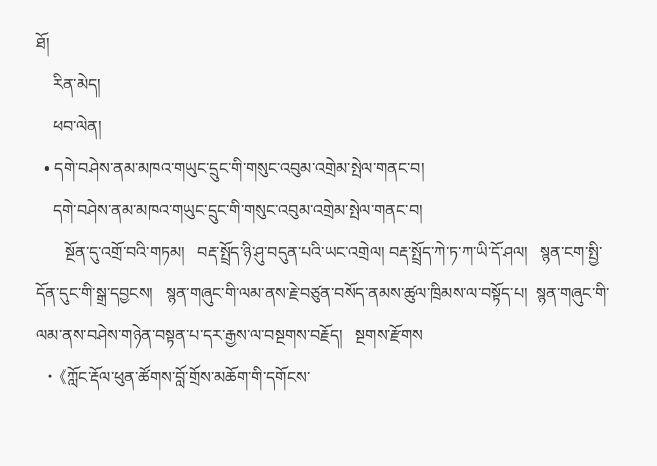ཐོ།
    རིན་མེད།
    ཕབ་ལེན།
  • དགེ་བཤེས་ནམ་མཁའ་གཡུང་དྲུང་གི་གསུང་འབུམ་འགྲེམ་སྤེལ་གནང་བ།
    དགེ་བཤེས་ནམ་མཁའ་གཡུང་དྲུང་གི་གསུང་འབུམ་འགྲེམ་སྤེལ་གནང་བ།
       སྔོན་དུ་འགྲོ་བའི་གཏམ།   བརྡ་སྤྲོད་ཉི་ཤུ་བདུན་པའི་ཡང་འགྲེལ། བརྡ་སྤྲོད་ཀེ་ཏ་ཀ་ཡི་དོ་ཤལ།   སྙན་ངག་སྤྱི་དོན་དུང་གི་སྒྲ་དབྱངས།   སྙན་གཞུང་གི་ལམ་ནས་རྗེ་བཙུན་བསོད་ནམས་ཚུལ་ཁྲིམས་ལ་བསྟོད་པ།  སྙན་གཞུང་གི་ལམ་ནས་བཤེས་གཉེན་བསྟན་པ་དར་རྒྱས་ལ་བསྔགས་བརྗོད།   སྔགས་རྫོགས
  • 《ཀློང་རྡོལ་ཕུན་ཚོགས་བློ་གྲོས་མཆོག་གི་དགོངས་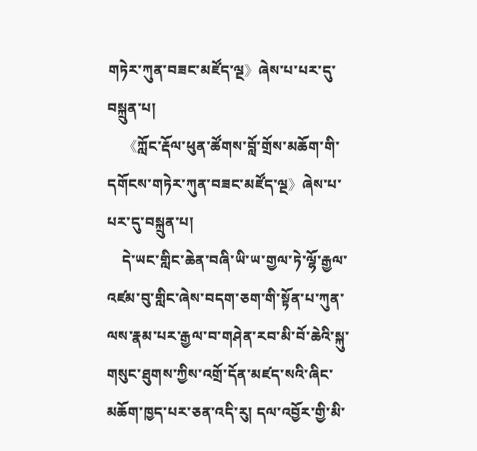གཏེར་ཀུན་བཟང་མཛོད་ལྔ》ཞེས་པ་པར་དུ་བསྐྲུན་པ།
    《ཀློང་རྡོལ་ཕུན་ཚོགས་བློ་གྲོས་མཆོག་གི་དགོངས་གཏེར་ཀུན་བཟང་མཛོད་ལྔ》ཞེས་པ་པར་དུ་བསྐྲུན་པ།
    དེ་ཡང་གླིང་ཆེན་བཞི་ཡི་ཡ་གྱལ་ཏེ་ལྷོ་རྒྱལ་འཛམ་བུ་གླིང་ཞེས་བདག་ཅག་གི་སྟོན་པ་ཀུན་ལས་རྣམ་པར་རྒྱལ་བ་གཤེན་རབ་མི་བོ་ཆེའི་སྐུ་གསུང་ཐུགས་ཀྱིས་འགྲོ་དོན་མཛད་སའི་ཞིང་མཆོག་ཁྱད་པར་ཅན་འདི་རུ། དལ་འབྱོར་གྱི་མི་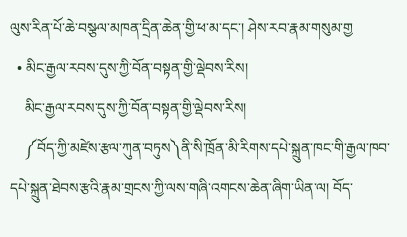ལུས་རིན་པོ་ཆེ་བསྩལ་མཁན་དྲིན་ཆེན་གྱི་ཕ་མ་དང་། ཤེས་རབ་རྣམ་གསུམ་གྱ
  • མིང་རྒྱལ་རབས་དུས་ཀྱི་བོན་བསྟན་གྱི་ལྡེབས་རིས།
    མིང་རྒྱལ་རབས་དུས་ཀྱི་བོན་བསྟན་གྱི་ལྡེབས་རིས།
    ༼བོད་ཀྱི་མཛེས་རྩལ་ཀུན་བཏུས༽ནི་སི་ཁྲོན་མི་རིགས་དཔེ་སྐྲུན་ཁང་གི་རྒྱལ་ཁབ་དཔེ་སྐྲུན་ཐེབས་རྩའི་རྣམ་གྲངས་ཀྱི་ལས་གཞི་འགངས་ཆེན་ཞིག་ཡིན་ལ། བོད་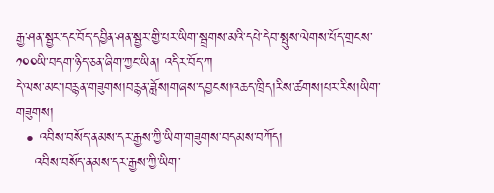རྒྱ་ཤན་སྦྱར་དང་བོད་དབྱིན་ཤན་སྦྱར་གྱི་པར་ཡིག་སྦྲགས་མའི་དཔེ་དེབ་སྤུས་ལེགས་པོད་གྲངས་༡༠༠ཡི་བདག་ཉིད་ཅན་ཞིག་ཀྱང་ཡིན། འདིར་བོད་ཀ
དེ་ལས་མང་།བརྙན་གཟུགས།བརྙན་ཟློས།གཞས་དབྱངས།འཆད་ཁྲིད།རིས་ཚགས།པར་རིས།ཡིག་གཟུགས།
  • འབིས་བསོད་ནམས་དར་རྒྱས་ཀྱི་ཡིག་གཟུགས་བདམས་བཀོད།
    འབིས་བསོད་ནམས་དར་རྒྱས་ཀྱི་ཡིག་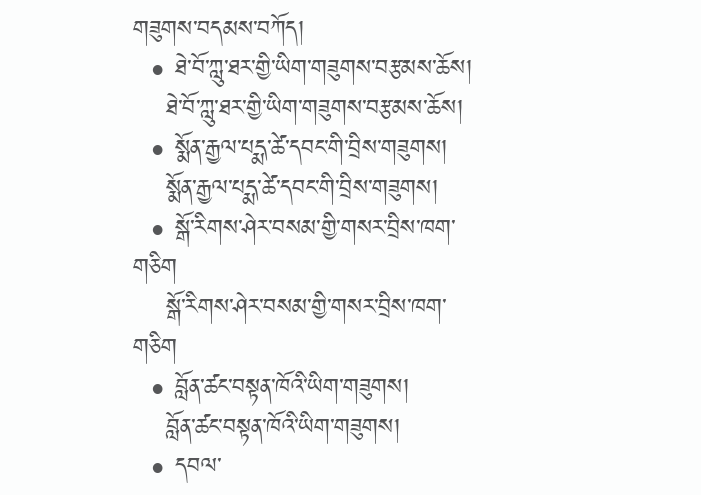གཟུགས་བདམས་བཀོད།
  • ཐེ་བོ་ཀླུ་ཐར་གྱི་ཡིག་གཟུགས་བརྩམས་ཆོས།
    ཐེ་བོ་ཀླུ་ཐར་གྱི་ཡིག་གཟུགས་བརྩམས་ཆོས།
  • སྨོན་རྒྱལ་པདྨ་ཚེ་དབང་གི་བྲིས་གཟུགས།
    སྨོན་རྒྱལ་པདྨ་ཚེ་དབང་གི་བྲིས་གཟུགས།
  • སྒོ་རིགས་ཤེར་བསམ་གྱི་གསར་བྲིས་ཁག་གཅིག
    སྒོ་རིགས་ཤེར་བསམ་གྱི་གསར་བྲིས་ཁག་གཅིག
  • བློན་ཚང་བསྟན་ཁོའི་ཡིག་གཟུགས།
    བློན་ཚང་བསྟན་ཁོའི་ཡིག་གཟུགས།
  • དབལ་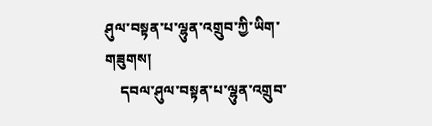ཤུལ་བསྟན་པ་ལྷུན་འགྲུབ་ཀྱི་ཡིག་གཟུགས།
    དབལ་ཤུལ་བསྟན་པ་ལྷུན་འགྲུབ་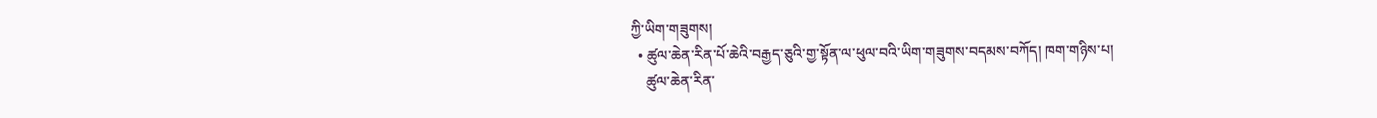ཀྱི་ཡིག་གཟུགས།
  • ཚུལ་ཆེན་རིན་པོ་ཆེའི་བརྒྱད་ཅུའི་གྱ་སྟོན་ལ་ཕུལ་བའི་ཡིག་གཟུགས་བདམས་བཀོད། ཁག་གཉིས་པ།
    ཚུལ་ཆེན་རིན་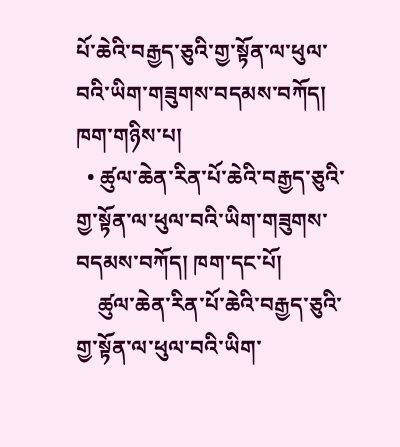པོ་ཆེའི་བརྒྱད་ཅུའི་གྱ་སྟོན་ལ་ཕུལ་བའི་ཡིག་གཟུགས་བདམས་བཀོད། ཁག་གཉིས་པ།
  • ཚུལ་ཆེན་རིན་པོ་ཆེའི་བརྒྱད་ཅུའི་གྱ་སྟོན་ལ་ཕུལ་བའི་ཡིག་གཟུགས་བདམས་བཀོད། ཁག་དང་པོ།
    ཚུལ་ཆེན་རིན་པོ་ཆེའི་བརྒྱད་ཅུའི་གྱ་སྟོན་ལ་ཕུལ་བའི་ཡིག་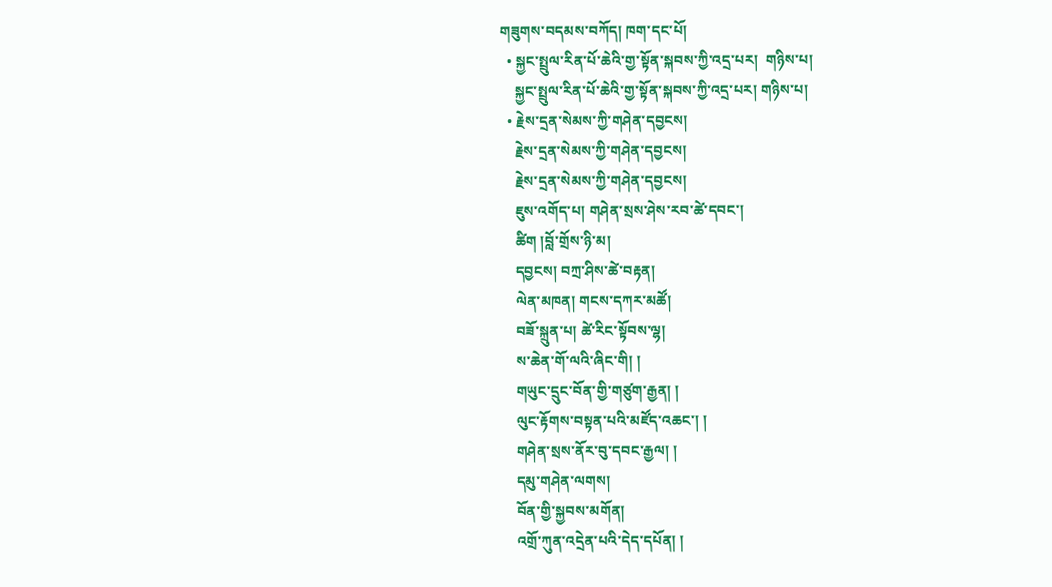གཟུགས་བདམས་བཀོད། ཁག་དང་པོ།
  • སྐྱང་སྤྲུལ་རིན་པོ་ཆེའི་གྱ་སྟོན་སྐབས་ཀྱི་འདྲ་པར།  གཉིས་པ།
    སྐྱང་སྤྲུལ་རིན་པོ་ཆེའི་གྱ་སྟོན་སྐབས་ཀྱི་འདྲ་པར། གཉིས་པ།
  • རྗེས་དྲན་སེམས་ཀྱི་གཤེན་དབྱངས།
    རྗེས་དྲན་སེམས་ཀྱི་གཤེན་དབྱངས།
    རྗེས་དྲན་སེམས་ཀྱི་གཤེན་དབྱངས།
    ཇུས་འགོད་པ། གཤེན་སྲས་ཤེས་རབ་ཚེ་དབང་།
    ཚིག །བློ་གྲོས་ཉི་མ།
    དབྱངས། བཀྲ་ཤིས་ཚེ་བརྟན།
    ལེན་མཁན། གངས་དཀར་མཚོ།
    བཟོ་སྐྲུན་པ། ཚེ་རིང་སྟོབས་ལྷ།
    ས་ཆེན་གོ་ལའི་ཞིང་གི། །
    གཡུང་དྲུང་བོན་གྱི་གཙུག་རྒྱན། །
    ལུང་རྟོགས་བསྟན་པའི་མཛོད་འཆང་། །
    གཤེན་སྲས་ནོར་བུ་དབང་རྒྱལ། །
    དམུ་གཤེན་ལགས།
    བོན་གྱི་སྐྱབས་མགོན།
    འགྲོ་ཀུན་འདྲེན་པའི་དེད་དཔོན། །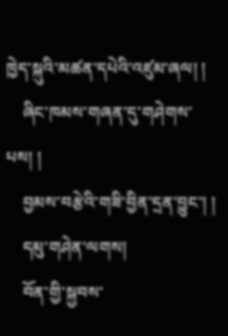ཁྱེད་སྐུའི་མཚན་དཔེའི་འཛུམ་ཞལ། །
    ཞིང་ཁམས་གཞན་དུ་གཤེགས་པས། །
    བྱམས་བརྩེའི་གཟི་བྱིན་དྲན་བྱུང་། །
    དམུ་གཤེན་ལགས།
    བོན་གྱི་སྐྱབས་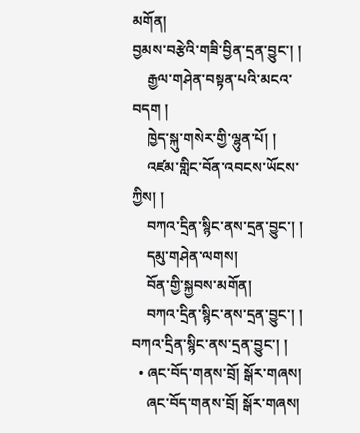མགོན།
བྱམས་བརྩེའི་གཟི་བྱིན་དྲན་བྱུང་། །
    རྒྱལ་གཤེན་བསྟན་པའི་མངའ་བདག །
    ཁྱེད་སྐུ་གསེར་གྱི་ལྷུན་པོ། །
    འཛམ་གླིང་བོན་འབངས་ཡོངས་ཀྱིས། །
    བཀའ་དྲིན་སྙིང་ནས་དྲན་བྱུང་། །
    དམུ་གཤེན་ལགས།
    བོན་གྱི་སྐྱབས་མགོན།
    བཀའ་དྲིན་སྙིང་ནས་དྲན་བྱུང་། །
བཀའ་དྲིན་སྙིང་ནས་དྲན་བྱུང་། །
  • ཞང་བོད་གནས་བྲོ། སྒོར་གཞས།
    ཞང་བོད་གནས་བྲོ། སྒོར་གཞས།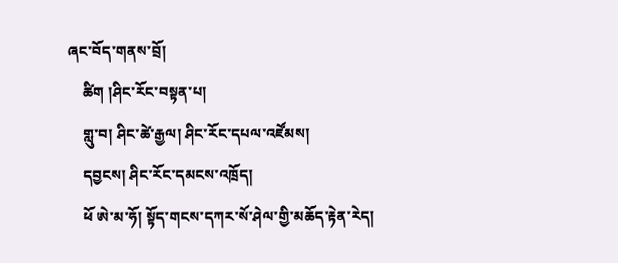ཞང་བོད་གནས་བྲོ།
    ཚིག །ཤིང་རོང་བསྟན་པ།
    གླུ་བ། ཤིང་ཚེ་རྒྱལ། ཤིང་རོང་དཔལ་འཛོམས།
    དབྱངས། ཤིང་རོང་དམངས་འཁྲོད།
    ཕོ ཨེ་མ་ཧོ། སྟོད་གངས་དཀར་སོ་ཤེལ་གྱི་མཆོད་རྟེན་རེད།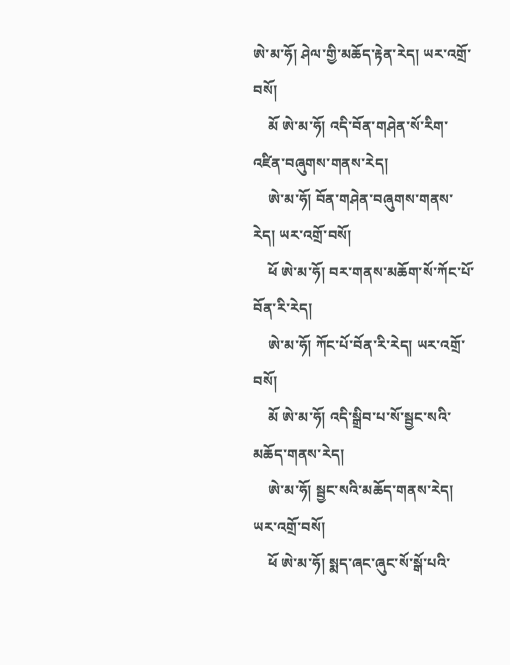ཨེ་མ་ཧོ། ཤེལ་གྱི་མཆོད་རྟེན་རེད། ཡར་འགྲོ་བསོ།
    མོ ཨེ་མ་ཧོ། འདི་བོན་གཤེན་སོ་རིག་འཛིན་བཞུགས་གནས་རེད།
    ཨེ་མ་ཧོ། བོན་གཤེན་བཞུགས་གནས་རེད། ཡར་འགྲོ་བསོ།
    ཕོ ཨེ་མ་ཧོ། བར་གནས་མཆོག་སོ་ཀོང་པོ་བོན་རི་རེད།
    ཨེ་མ་ཧོ། ཀོང་པོ་བོན་རི་རེད། ཡར་འགྲོ་བསོ།
    མོ ཨེ་མ་ཧོ། འདི་སྒྲིབ་པ་སོ་སྦྱང་སའི་མཆོད་གནས་རེད།
    ཨེ་མ་ཧོ། སྦྱང་སའི་མཆོད་གནས་རེད། ཡར་འགྲོ་བསོ།
    ཕོ ཨེ་མ་ཧོ། སྨད་ཞང་ཞུང་སོ་སྒོ་པའི་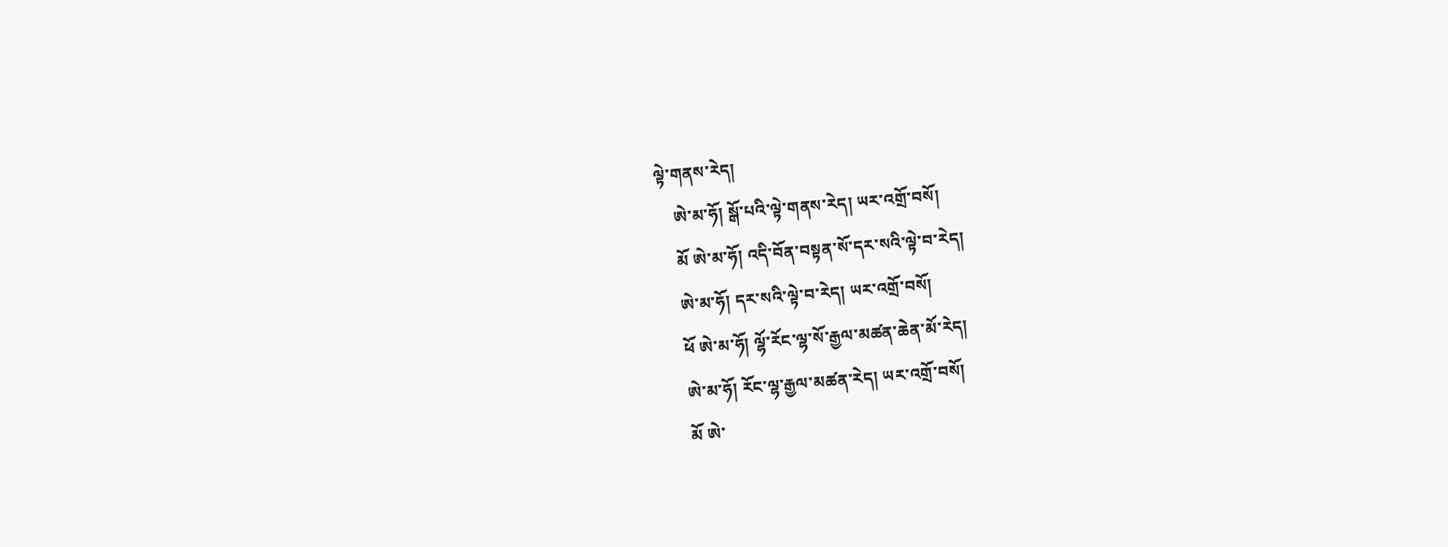ལྟེ་གནས་རེད།
    ཨེ་མ་ཧོ། སྒོ་པའི་ལྟེ་གནས་རེད། ཡར་འགྲོ་བསོ།
    མོ ཨེ་མ་ཧོ། འདི་བོན་བསྟན་སོ་དར་སའི་ལྟེ་བ་རེད།
    ཨེ་མ་ཧོ། དར་སའི་ལྟེ་བ་རེད། ཡར་འགྲོ་བསོ།
    ཕོ ཨེ་མ་ཧོ། ལྷོ་རོང་ལྷ་སོ་རྒྱལ་མཚན་ཆེན་མོ་རེད།
    ཨེ་མ་ཧོ། རོང་ལྷ་རྒྱལ་མཚན་རེད། ཡར་འགྲོ་བསོ།
    མོ ཨེ་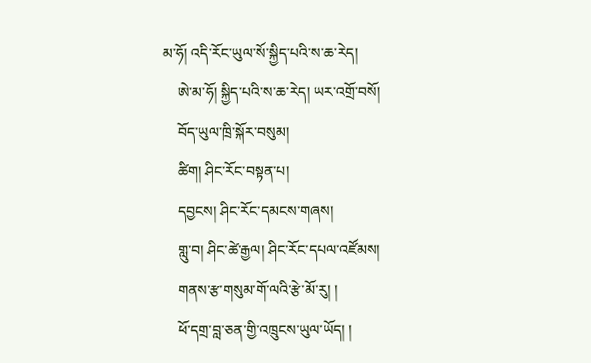མ་ཧོ། འདི་རོང་ཡུལ་སོ་སྐྱིད་པའི་ས་ཆ་རེད།
    ཨེ་མ་ཧོ། སྐྱིད་པའི་ས་ཆ་རེད། ཡར་འགྲོ་བསོ།
    བོད་ཡུལ་ཁྲི་སྐོར་བསུམ།
    ཚིག། ཤིང་རོང་བསྟན་པ།
    དབྱངས། ཤིང་རོང་དམངས་གཞས།
    གླུ་བ། ཤིང་ཚེ་རྒྱལ། ཤིང་རོང་དཔལ་འཛོམས།
    གནས་རྩ་གསུམ་གོ་ལའི་རྩེ་མོ་རུ། །
    ཕོ་དགྲ་བླ་ཅན་གྱི་འཁྲུངས་ཡུལ་ཡོད། །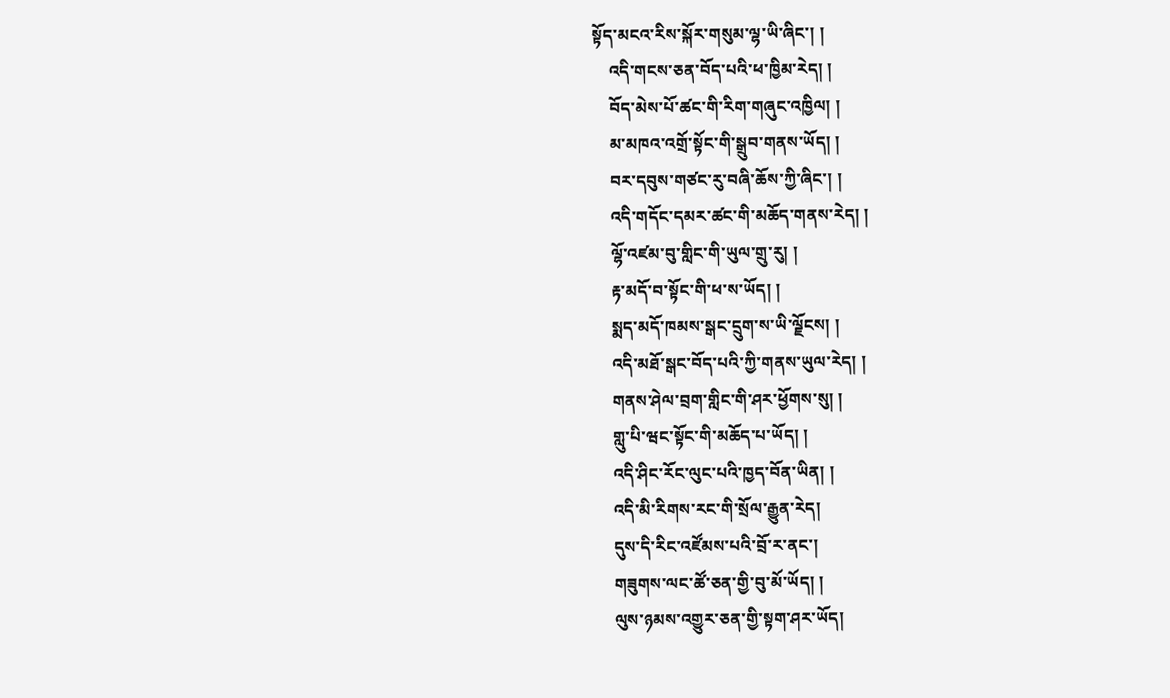སྟོད་མངའ་རིས་སྐོར་གསུམ་ལྷ་ཡི་ཞིང་། །
    འདི་གངས་ཅན་བོད་པའི་ཕ་ཁྱིམ་རེད། །
    བོད་མེས་པོ་ཚང་གི་རིག་གཞུང་འཁྱིལ། །
    མ་མཁའ་འགྲོ་སྟོང་གི་སྒྲུབ་གནས་ཡོད། །
    བར་དབུས་གཙང་རུ་བཞི་ཆོས་ཀྱི་ཞིང་། །
    འདི་གདོང་དམར་ཚང་གི་མཆོད་གནས་རེད། །
    ལྷོ་འཛམ་བུ་གླིང་གི་ཡུལ་གྲུ་རུ། །
    རྟ་མདོ་བ་སྟོང་གི་ཕ་ས་ཡོད། །
    སྨད་མདོ་ཁམས་སྒང་དྲུག་ས་ཡི་ལྗོངས། །
    འདི་མཐོ་སྒང་བོད་པའི་ཀྱི་གནས་ཡུལ་རེད། །
    གནས་ཤེལ་བྲག་གླིང་གི་ཤར་ཕྱོགས་སུ། །
    གླུ་པི་ཝང་སྟོང་གི་མཆོད་པ་ཡོད། །
    འདི་ཤིང་རོང་ལུང་པའི་ཁྱད་བོན་ཡིན། །
    འདི་མི་རིགས་རང་གི་སྲོལ་རྒྱུན་རེད།
    དུས་དི་རིང་འཛོམས་པའི་བྲོ་ར་ནང་།
    གཟུགས་ལང་ཚོ་ཅན་གྱི་བུ་མོ་ཡོད། །
    ལུས་ཉམས་འགྱུར་ཅན་གྱི་སྟག་ཤར་ཡོད།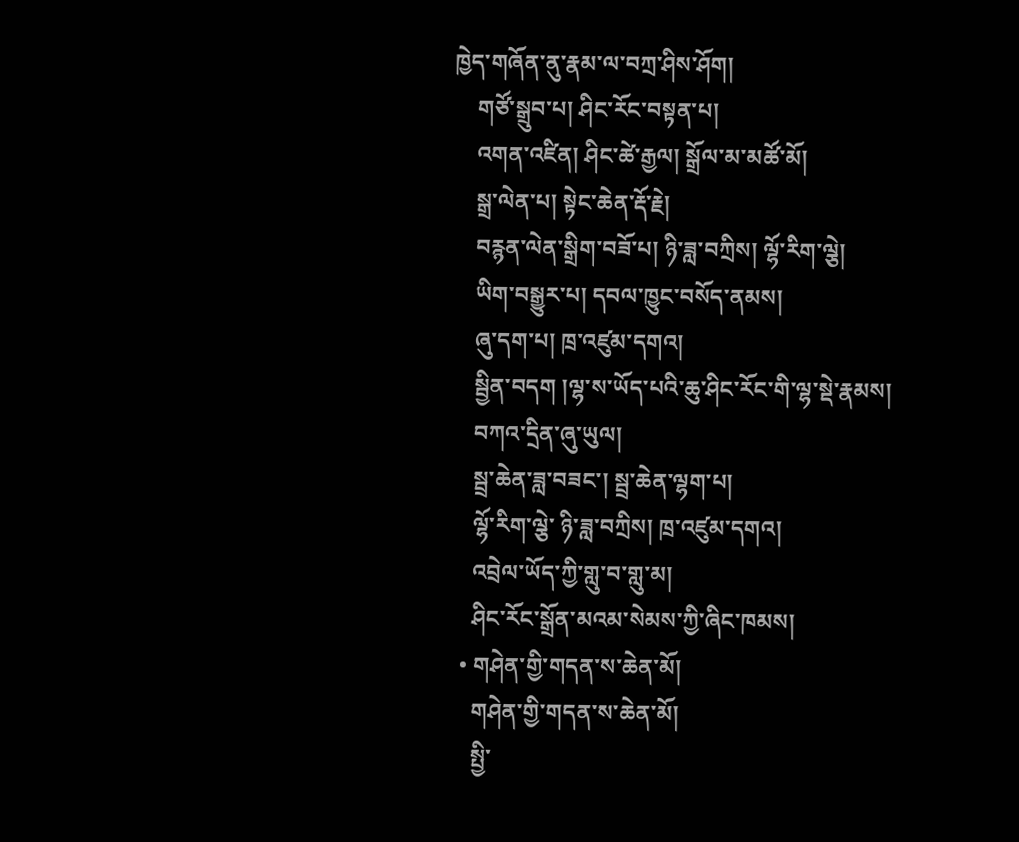ཁྱེད་གཞོན་ནུ་རྣམ་ལ་བཀྲ་ཤིས་ཤོག།
    གཙོ་སྒྲུབ་པ། ཤིང་རོང་བསྟན་པ།
    འགན་འཛིན། ཤིང་ཚེ་རྒྱལ། སྒྲོལ་མ་མཚོ་མོ།
    སྒྲ་ལེན་པ། སྟེང་ཆེན་རྡོ་རྗེ།
    བརྙན་ལེན་སྒྲིག་བཟོ་པ། ཉི་ཟླ་བཀྲིས། ལྷོ་རིག་ལྕེ།
    ཡིག་བསྒྱུར་པ། དབལ་ཁྱུང་བསོད་ནམས།
    ཞུ་དག་པ། ཁྲ་འཛུམ་དགའ།
    སྦྱིན་བདག །ལྷ་ས་ཡོད་པའི་ཆུ་ཤིང་རོང་གི་ལྷ་སྡེ་རྣམས།
    བཀའ་དྲིན་ཞུ་ཡུལ།
    སྦྲ་ཆེན་ཟླ་བཟང་། སྦྲ་ཆེན་ལྷག་པ།
    ལྷོ་རིག་ལྕེ་ ཉི་ཟླ་བཀྲིས། ཁྲ་འཛུམ་དགའ།
    འབྲེལ་ཡོད་ཀྱི་གླུ་བ་གླུ་མ།
    ཤིང་རོང་སྒྲོན་མའམ་སེམས་ཀྱི་ཞིང་ཁམས།
  • གཤེན་གྱི་གདན་ས་ཆེན་མོ།
    གཤེན་གྱི་གདན་ས་ཆེན་མོ།
    སྤྱི་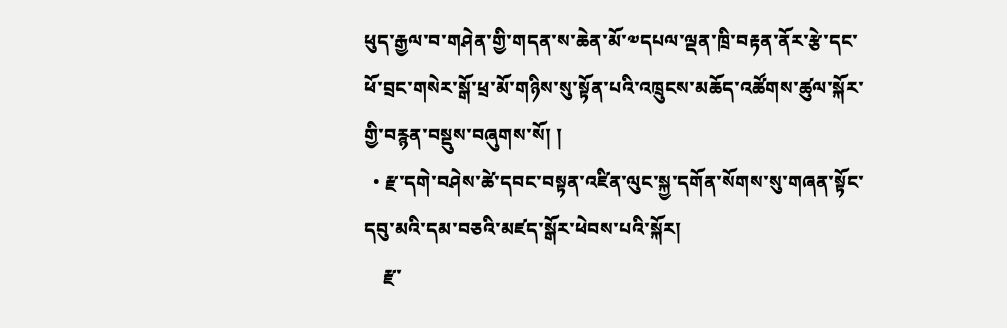ཕུད་རྒྱལ་བ་གཤེན་གྱི་གདན་ས་ཆེན་མོ་༧དཔལ་ལྡན་ཁྲི་བརྟན་ནོར་རྩེ་དང་ཕོ་བྲང་གསེར་སྒོ་ཕྲ་མོ་གཉིས་སུ་སྟོན་པའི་འཁྲུངས་མཆོད་འཚོགས་ཚུལ་སྐོར་གྱི་བརྙན་བསྡུས་བཞུགས་སོ། །
  • རྫ་དགེ་བཤེས་ཚེ་དབང་བསྟན་འཛིན་ལུང་སྐྱ་དགོན་སོགས་སུ་གཞན་སྟོང་དབུ་མའི་དམ་བཅའི་མཛད་སྒོར་ཕེབས་པའི་སྐོར།
    རྫ་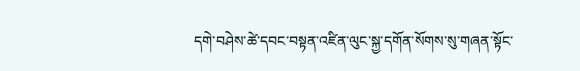དགེ་བཤེས་ཚེ་དབང་བསྟན་འཛིན་ལུང་སྐྱ་དགོན་སོགས་སུ་གཞན་སྟོང་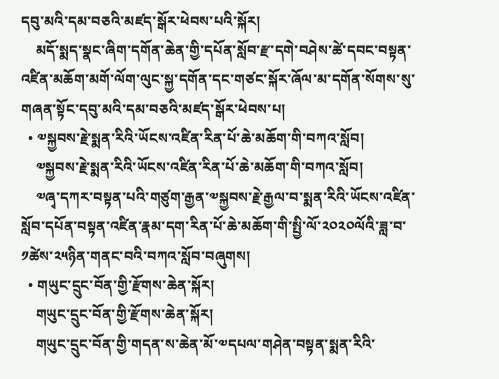དབུ་མའི་དམ་བཅའི་མཛད་སྒོར་ཕེབས་པའི་སྐོར།
    མདོ་སྨད་སྣང་ཞིག་དགོན་ཆེན་གྱི་དཔོན་སློབ་རྫ་དགེ་བཤེས་ཚེ་དབང་བསྟན་འཛིན་མཆོག་མགོ་ལོག་ལུང་སྐྱ་དགོན་དང་གཙང་སྐོར་ཞོལ་མ་དགོན་སོགས་སུ་གཞན་སྟོང་དབུ་མའི་དམ་བཅའི་མཛད་སྒོར་ཕེབས་པ།
  • ༧སྐྱབས་རྗེ་སྨན་རིའི་ཡོངས་འཛིན་རིན་པོ་ཆེ་མཆོག་གི་བཀའ་སློབ།
    ༧སྐྱབས་རྗེ་སྨན་རིའི་ཡོངས་འཛིན་རིན་པོ་ཆེ་མཆོག་གི་བཀའ་སློབ།
    ༧ཞྭ་དཀར་བསྟན་པའི་གཙུག་རྒྱན་༧སྐྱབས་རྗེ་རྒྱལ་བ་སྨན་རིའི་ཡོངས་འཛིན་སློབ་དཔོན་བསྟན་འཛིན་རྣམ་དག་རིན་པོ་ཆེ་མཆོག་གི་སྤྱི་ལོ་༢༠༢༠ལོའི་ཟླ་བ་༡ཚེས་༢༥ཉིན་གནང་བའི་བཀའ་སློབ་བཞུགས།
  • གཡུང་དྲུང་བོན་གྱི་རྫོགས་ཆེན་སྐོར།
    གཡུང་དྲུང་བོན་གྱི་རྫོགས་ཆེན་སྐོར།
    གཡུང་དྲུང་བོན་གྱི་གདན་ས་ཆེན་མོ་༧དཔལ་གཤེན་བསྟན་སྨན་རིའི་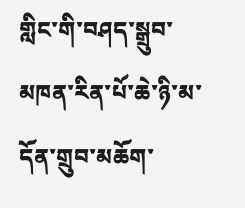གླིང་གི་བཤད་སྒྲུབ་མཁན་རིན་པོ་ཆེ་ཉི་མ་དོན་གྲུབ་མཆོག་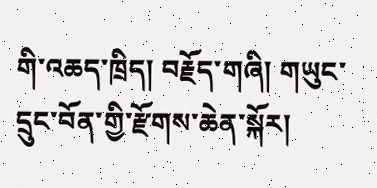གི་འཆད་ཁྲིད། བརྗོད་གཞི། གཡུང་དྲུང་བོན་གྱི་རྫོགས་ཆེན་སྐོར།